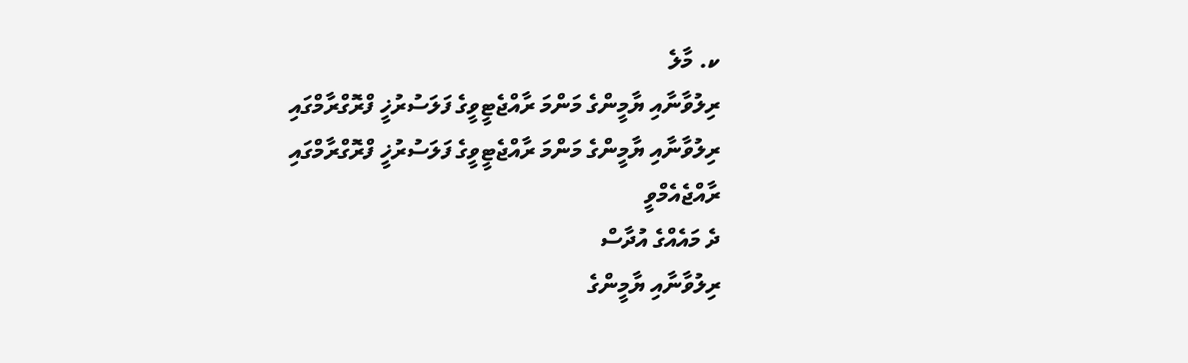ކ. މާލެ
ރިލުވާނާއި ޔާމީންގެ މަންމަ ރާއްޖެޓީވީގެ ފަލަސުރުޚީ ފްރޮގްރާމްގައި
ރިލުވާނާއި ޔާމީންގެ މަންމަ ރާއްޖެޓީވީގެ ފަލަސުރުޚީ ފްރޮގްރާމްގައި
ރާއްޖެއެމްވީ
ދެ މައެއްގެ އުދާސް
ރިލުވާނާއި ޔާމީންގެ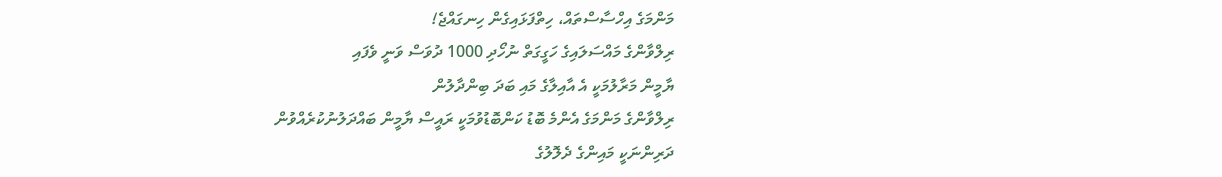މަންމަގެ އިހްސާސްތައް، ހިތްފަޅައިގެން ހިނގައްޖެ!
ރިލްވާންގެ މައްސަލައިގެ ހަގީގަތް ނުހޯދި 1000 ދުވަސް ވަނީ ވެފައި
ޔާމީން މަރާލުމަކީ އެ އާއިލާގެ މައި ބަދަ ބިންދާލުން
ރިލްވާންގެ މަންމަގެ އެންމެ ބޮޑު ކަންބޮޑުވުމަކީ ރައީސް ޔާމީން ބައްދަލުނުކުރެއްވުން
ދަރިންނަކީ މައިންގެ ދެލޮލުގެ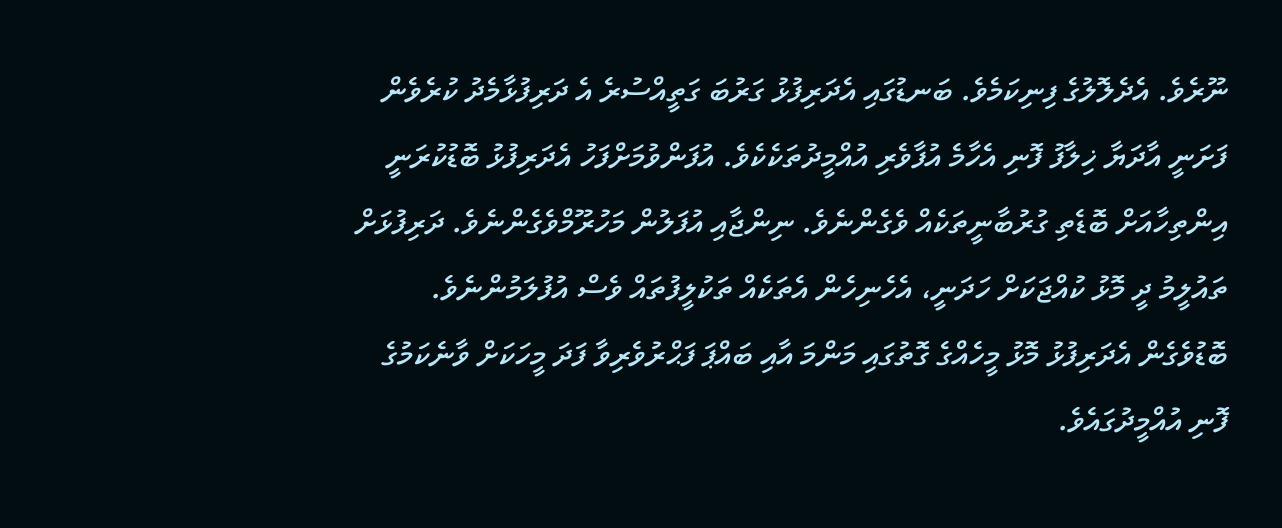ނޫރެވެ. އެދެލޮލުގެ ފިނިކަމެވެ. ބަނޑުގައި އެދަރިފުޅު ގަރުބަ ގަތީއްސުރެ އެ ދަރިފުޅާމެދު ކުރެވެން ފަށަނީ އާދަޔާ ޚިލާފު ފޮނި އެހާމެ އުފާވެރި އުއްމީދުތަކެކެވެ. އުފަންވުމަށްފަހު އެދަރިފުޅު ބޮޑުކުރަނީ އިންތިހާއަށް ބޮޑެތި ގުރުބާނީތަކެއް ވެގެންނެވެ. ނިންޖާއި އުފަލުން މަހުރޫމްވެގެންނެވެ. ދަރިފުޅަށް ތައުލީމު ދީ މޮޅު ކުއްޖަކަށް ހަދަނީ، އެހެނިހެން އެތަކެއް ތަކުލީފުތައް ވެސް އުފުލަމުންނެވެ. ބޮޑުވެގެން އެދަރިފުޅު މޮޅު މީހެއްގެ ގޮތުގައި މަންމަ އާއި ބައްޕަ ފަޙްރުވެރިވާ ފަދަ މީހަކަށް ވާނެކަމުގެ ފޮނި އުއްމީދުގައެވެ.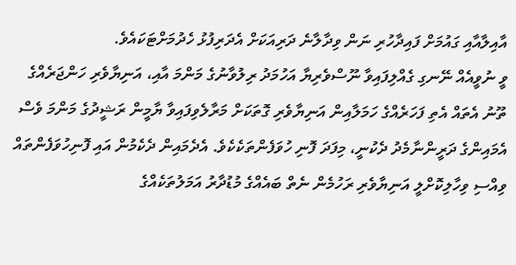އާއިލާއާއި ގައުމަށް ފައިދާހުރި ނަން ވިދާލާނެ ދަރިއަކަށް އެދަރިފުޅު ހެދުމަށްޓަކައެވެ.
ވީ ނުވީއެއް ނޭނގި ގެއްލިފައިވާ ނޫސްވެރިޔާ އަހުމަދު ރިލުވާނުގެ މަންމަ އާއި، އަނިޔާވެރި ހަންޖަރެއްގެ ތޫނު އެތައް އެތި ފަހަރެއްގެ ހަމަލާއިން އަނިޔާވެރި ގޮތަކަށް މަރާލެވިފައިވާ ޔާމީން ރަޝީދުގެ މަންމަ ވެސް އެމައިންގެ ދަރީންނާމެދު ދެކުނީ، މިފަދަ ފޮނި ހުވަފެންތަކެކެވެ. އެދެމައިން ދެކެމުން އައި ފޮނިހުވަފެންތައް ވިއްސި ވިހާލިކޮށްލީ އަނިޔާވެރި ރަހުމެން ނެތް ބައެއްގެ މުޑުދާރު އަމަލުތަކެއްގެ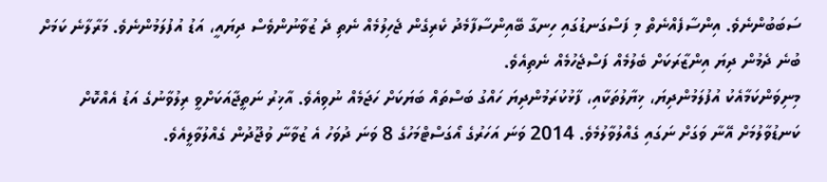ސަބަބުންނެވެ. އިންސާފެއްނެތް މި ފަސްގަނޑުގައި ހިނގާ ބޭއިންސާފާމެދު ކެރިގެން ޖެހިލުމެއް ނެތި ދެ ޒުވާނުންވެސް ދިޔައީ، އަޑު އުފުލަމުންނެވެ. މަރާލާނެ ކަމަށް ބުނެ ދެމުން ދިޔަ އިންޒާރަކަށް ބެލުމެއް ފަސްޖެހުމެއް ނެތިއެވެ.
މިނިވަންކަމާއެކު އުފުލަމުންދިޔަ، ޚިޔާލުތަކާއި، ފާޅުކުރަމުންދިޔަ ހައްގު ބަސްތައް ބަޔަކަށް ހަޖަމެއް ނުވިއެވެ. އާޚިރު ނަތީޖާއަކަށްވީ ރިލުވާނުގެ އަޑު އެއްކޮށް ކަނޑުވާލުމަށް އޭނާ ވަގަށް ނަގައި ގެއްލުވާލުމެވެ. 2014 ވަނަ އަހަރުގެ އޯގަސްޓްމަހުގެ 8 ވަނަ ދުވަހު އެ ޒުވާނާ ވުޖޫދުން ގެއްލުވާލީއެވެ.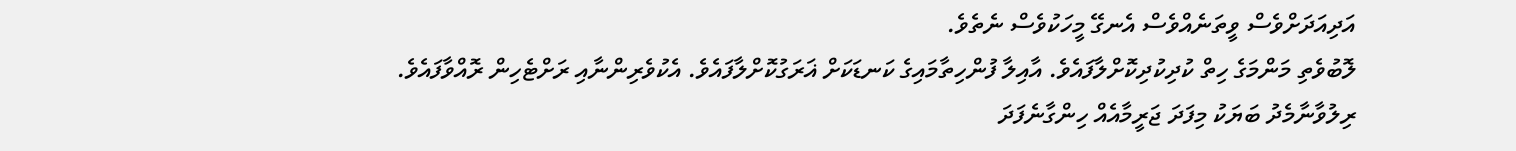އަދިއަދަށްވެސް ވީތަނެއްވެސް އެނގޭ މީހަކުވެސް ނެތެވެ.
ލޮބުވެތި މަންމަގެ ހިތް ކުދިކުދިކޮށްލާފައެވެ. އާއިލާ ފުންހިތާމައިގެ ކަނޑަކަށް ޣަރަގުކޮށްލާފައެވެ. އެކުވެރިންނާއި ރަށްޓެހިން ރޮއްވާފައެވެ. ރިލުވާނާމެދު ބަޔަކު މިފަދަ ޖަރީމާއެއް ހިންގާނެފަދަ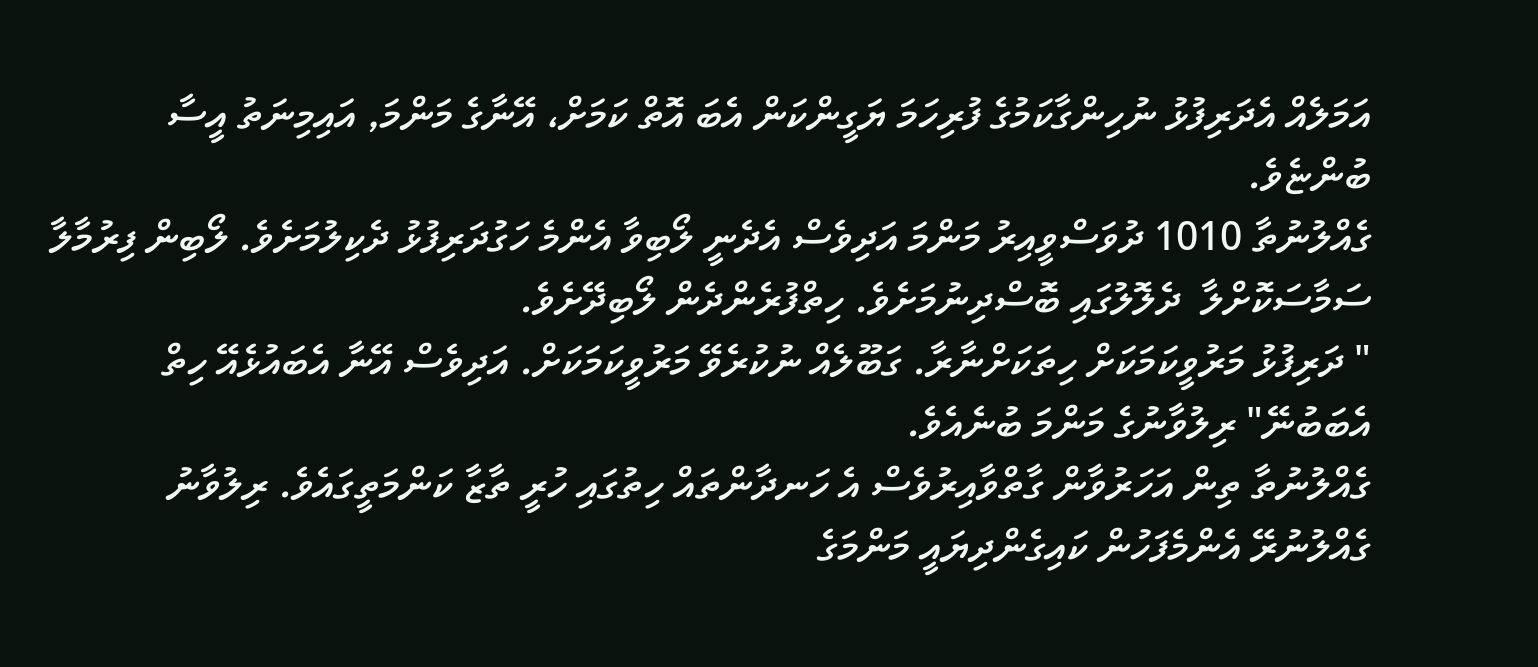އަމަލެއް އެދަރިފުޅު ނުހިންގާކަމުގެ ފުރިހަމަ ޔަގީންކަން އެބަ އޮތް ކަމަށް، އޭނާގެ މަންމަ, އައިމިނަތު އީސާ ބުންޏެވެ.
ގެއްލުނުތާ 1010 ދުވަސްވީއިރު މަންމަ އަދިވެސް އެދެނީ ލޯބިވާ އެންމެ ހަގުދަރިފުޅު ދެކިލުމަށެވެ. ލޯބިން ފިރުމާލާ ސަމާސަކޮށްލާ  ދެލޮލުގައި ބޮސްދިނުމަށެވެ. ހިތްފުރެންދެން ލޯބިދޭށެވެ.
" ދަރިފުޅު މަރުވީކަމަކަށް ހިތަކަށްނާރާ. ގަބޫލެއް ނުކުރެވޭ މަރުވީކަމަކަށް. އަދިވެސް އޭނާ އެބައުޅެއޭ ހިތް އެބަބުނޭ" ރިލުވާނުގެ މަންމަ ބުނެއެވެ.
ގެއްލުނުތާ ތިން އަހަރުވާން ގާތްވާއިރުވެސް އެ ހަނދާންތައް ހިތުގައި ހުރީ ތާޒާ ކަންމަތީގައެވެ. ރިލުވާނު ގެއްލުނުރޭ އެންމެފަހުން ކައިގެންދިޔައީ މަންމަގެ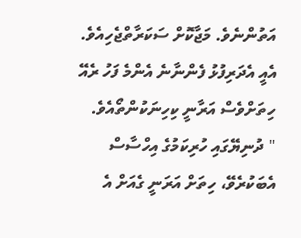އަތުންނެވެ. މަޖާކޮށް ސަކަރާތްޖެހިއެވެ. އެއީ އެދަރިފުޅު ފެންނާނެ އެންމެ ފަހު ރެއޭ ހިތަށްވެސް އަރާނީ ކިހިނަކުންތޯއެވެ.
" ދުނިޔޭގައި ހުރިކަމުގެ އިހްސާސް އެބަކުރެވޭ، ހިތަށް އަރަނީ ގެއަށް އެ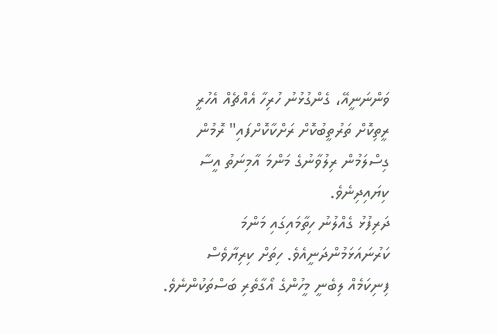ވަންނަނީއޭ، ގެންގުޅުނު ހުރިހާ އެއްޗެއް އެހުރީ ރީތިކޮށް ތަރުތީބުކޮށް ރަށްކާކޮށްފައި" ރޮމުން ގިސްލަމުން ރިލުވާނުގެ މަންމަ އާމިނަތު އީސާ ކިޔައިދިނެވެ.
ދަރިފުޅު ގެއްލުނު ހިތާމައިގައި މަންމަ ކަރުނައަޅަމުންދަނީއެވެ. ހިތަށް ކިރިޔާވެސް ފިނިކަމެއް ލިބެނީ މީހުންގެ އޯގާތެރި ބަސްތަކުންނެވެ.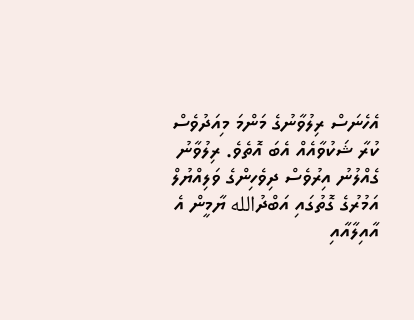އެހެނަސް ރިލުވާނުގެ މަންމަ މިއަދުވެސް ކުރާ ޝަކުވާއެއް އެބަ އޮތެވެ. ރިލުވާނު ގެއްލުނު އިރުވެސް ދިވެހިންގެ ވަލިއްޔުލް އަމުރުގެ ގޮތުގައި އަބްދުالله ޔާމީން އެ އާއިލާއާއި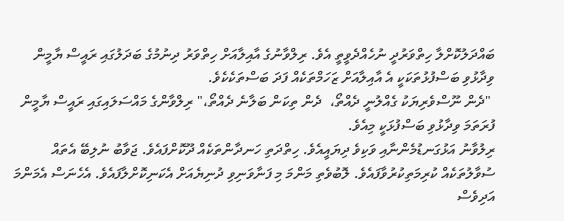ބައްދަލުކޮށްލާ ހިތްވަރުދީ ނުހެއްދެވީތީ އެވެ. ރިލްވާނުގެ އާއިލާއަށް ހިތްވަރު ދިނުމުގެ ބަދަލުގައި ރައީސް ޔާމީން ވިދާޅުވި ބަސްފުޅުތަކަކީ އެ އާއިލާއަށް ޒަހަމްތަކެއް ފަދަ ބަސްތަކެކެވެ.
 "ދެން ނޫސްވެރިޔަކު ގެއްލުނީ ދެއްތޯ،  ދެން ތިކަން ބަލާނެ ދެއްތޯ،" ރިލްވާންގެ މައްސަލައިގައި ރައީސް ޔާމީން ފުރަތަމަ ވިދާޅުވި ބަސްފުޅަކީ މިއެވެ.
ރިލުވާނު އަޅުގަނޑުމެންނާއި ވަކިވެ ދިޔައީއެވެ. ހިތްދަތި ހަނދާންތަކެއް ދޫކޮށްފައެވެ. ޖަވާބު ނުލިބޭ އެތައް ސުވާލުތަކެއް ކުރިމަތިކުރުވާފައެވެ. ލޮބުވެތި މަންމަ މި ފަނާވަނިވި ދުނިޔެއަށް އެކަނިކޮށްލާފައެވެ. އެހެނަސް އެމަންމަ އަދިވެސް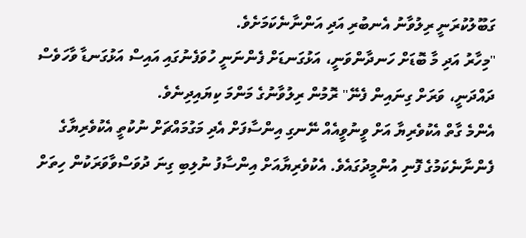ގަބޫލުކުރަނީ ރިލުވާނު އެނބުރި އަދި އަންނާނެކަމަށެވެ.
"މިހާރު އަދި މާ ބޮޑަށް ހަނދާންވަނީ، އަޅުގަނޑަށް ފެންނަނީ ހުވަފެނުގައި އައިސް އަޅުގަނޑާ ވާހަވެސް ދައްދަނީ، ވަރަށް ގިނައިން ފެނޭ" ރޮމުން ރިލުވާނުގެ މަންމަ ކިޔައިދިނެވެ.
އެންމެ ގާތް އެކުވެރިޔާ އަށް ވީނުވީއެއް ނޭނގި އިންސާފަށް އެދި މަގުމައްޗަށް ނުކުތީ އެކުވެރިޔާގެ ފެންނާނެކަމުގެ ފޮނި އުންމީދުގައެވެ. އެކުވެރިޔާއަށް އިންސާފު ނުލިބި ގިނަ ދުވަސްވާވަރަކުން ހިތަށް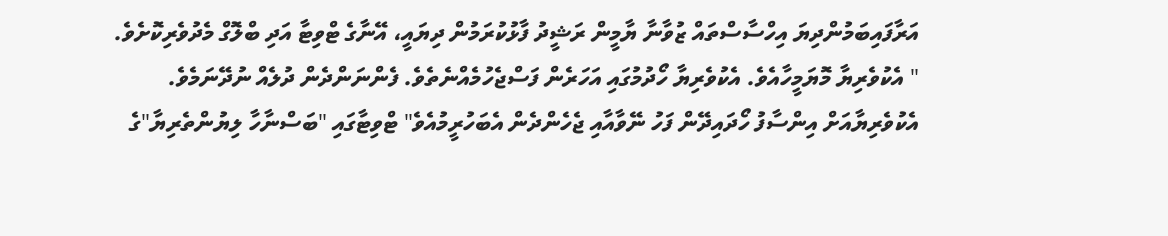އަރާފައިބަމުންދިޔަ އިހްސާސްތައް ޒުވާނާ ޔާމީން ރަޝީދު ފާޅުކުރަމުން ދިޔައީ، އޭނާގެ ޓްވިޓާ އަދި ބްލޮގް މެދުވެރިކޮށެވެ.
" އެކުވެރިޔާ މޮޔަމީހާއެވެ. އެކުވެރިޔާ ހޯދުމުގައި އަހަރެން ފަސްޖެހުމެއްނެތެވެ. ފެންނަންދެން ދުލެއް ނުދޭނަމެވެ. އެކުވެރިޔާއަށް އިންސާފު ހޯދައިދޭން ފަހު ނޭވާއާއި ޖެހެންދެން އެބަހުރީމުއެވެ" ޓްވިޓާގައި "ބަސްނާހާ ލިޔުންތެރިޔާ"ގެ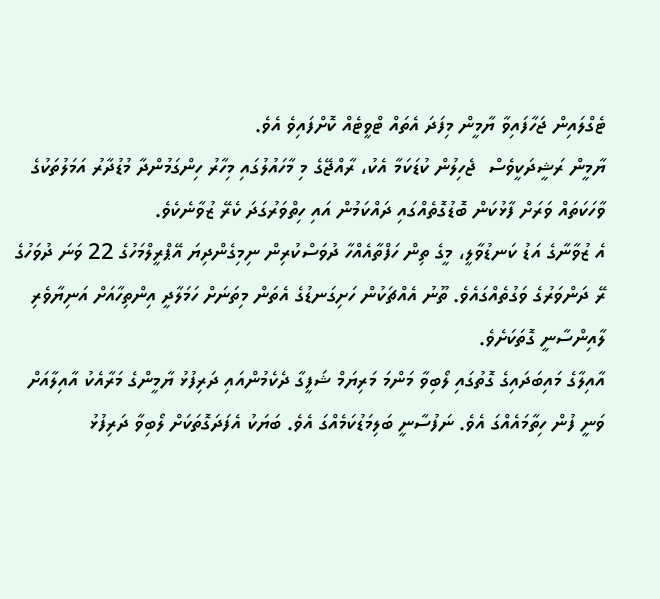ޓެގްލައިން ޖަހާފައިވާ ޔާމީން މިފަދަ އެތައް ޓްވީޓެއް ކޮށްފައިވެ އެވެ.
ޔާމީން ރަޝީދަކީވެސް  ޖެހިލުން ކުޑަކަމާ އެކު، ރާއްޖޭގެ މި މާހައުލުގައި މިހާރު ހިންގަމުންދާ މުޑުދާރު އަމަލުތަކުގެ ވާހަކަތައް ވަރަށް ފާޅުކަން ބޮޑުގޮތެއްގައި ދައްކަމުން އައި ހިތްވަރުގަދަ ކެރޭ ޒުވާނެކެވެ.
އެ ޒުވާނާގެ އަޑު ކަނޑުވާލީ، މީގެ ތިން ހަފްތާއެއްހާ ދުވަސްކުރިން ނިމިގެންދިޔަ އޭޕްރީލްމަހުގެ 22 ވަނަ ދުވަހުގެ ރޭ ދަންވަރުގެ ވަގުތެއްގައެވެ. ތޫނު އެއްޗަކުން ހަށިގަނޑުގެ އެތަން މިތަނަށް ހަމަލާދީ އިންތިހާއަށް އަނިޔާވެރި ލާއިންސާނީ ގޮތަކަށެވެ.
އާއިލާގެ މައިބަދައިގެ ގޮތުގައި ލޯބިވާ މަންމަ މަރިޔަމް ޝަފީގާ ދެކެމުންއައި ދަރިފުޅު ޔާމީންގެ މަރާއެކު އާއިލާއަށް ވަނީ ފުން ހިތާމައެއްގަ އެވެ. ނަފުސާނީ ބަލިމަޑުކަމެއްގަ އެވެ. ބަޔަކު އެފަދަގޮތަކަށް ލޯބިވާ ދަރިފުޅު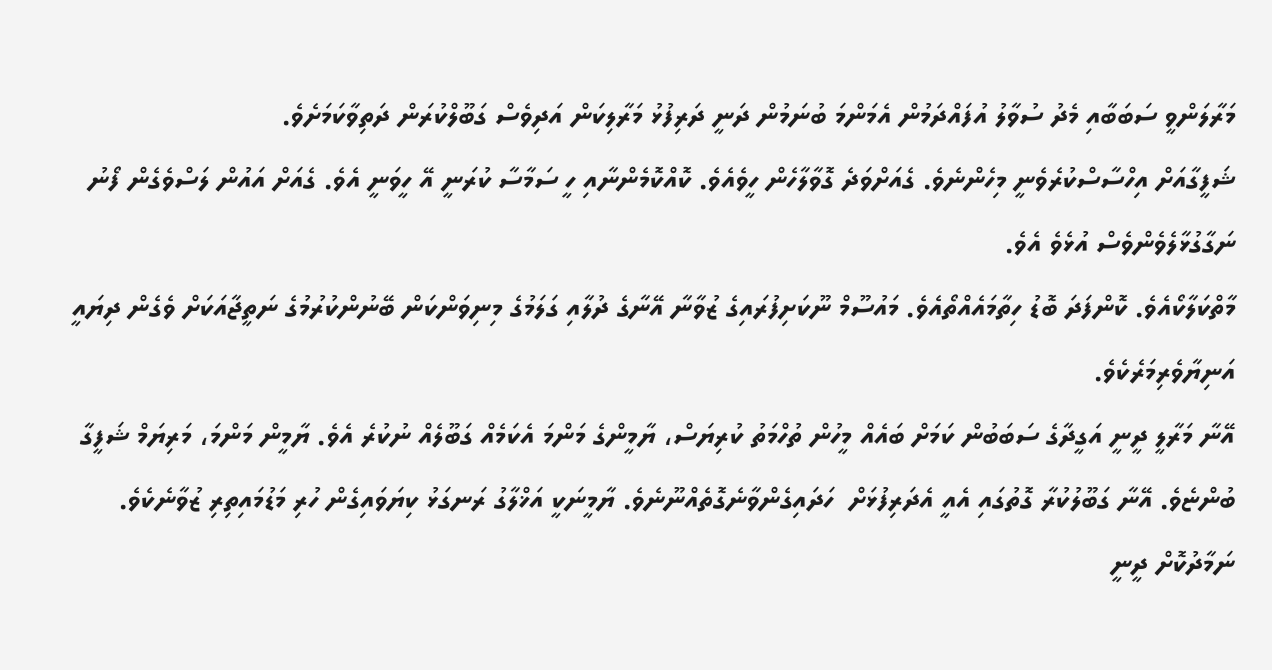މަރާލަންވީ ސަބަބާއި މެދު ސުވާލު އުފައްދަމުން އެމަންމަ ބުނަމުން ދަނީ ދަރިފުޅު މަރާލިކަން އަދިވެސް ގަބޫލްކުރަން ދަތިވާކަމަށެވެ.
ޝަފީގާއަށް އިހްސާސްކުރެވެނީ މިހެންނެވެ. ގެއަށްވަދެ ގޮވާލާހެން ހީވެއެވެ. ކޮއްކޮމެންނާއި ހީ ސަމާސާ ކުރަނީ އޭ ހީވަނީ އެވެ. ގެއަށް އައުން ލަސްވެގެން ފޯނު ނަގާގުޅާލެވެންވެސް އުޅެވެ އެވެ.
މާތްކަލާކޯއެވެ. ކޮންފަދަ ބޮޑު ހިތާމައެއްތޯއެވެ. މައުސޫމް ނޫކަށިފުރައިގެ ޒުވާނާ އޭނާގެ ދުލާއި ގަލަމުގެ މިނިވަންކަން ބޭނުންކުރުމުގެ ނަތީޖާއަކަށް ވެގެން ދިޔައީ އަނިޔާވެރިމަރެކެވެ.
އޭނާ މަރާލީ ދީނީ އަގީދާގެ ސަބަބުން ކަމަށް ބައެއް މީހުން ތުހްމަތު ކުރިޔަސް، ޔާމީންގެ މަންމަ އެކަމެއް ގަބޫލެއް ނުކުރެ އެވެ. ޔާމީން މަންމަ، މަރިޔަމް ޝަފީގާ ބުންޏެވެ. އޭނާ ގަބޫލުކުރާ ގޮތުގައި އެއީ އެދަރިފުޅަށް  ހަދައިގެންވާނެގޮތެއްނޫނެވެ. ޔާމީނަކީ އަޚްލާގު ރަނގަޅު ކިޔަވައިގެން ހުރި މަޑުމައިތިރި ޒުވާނެކެވެ. ނަމާދުކޮށް ދީނީ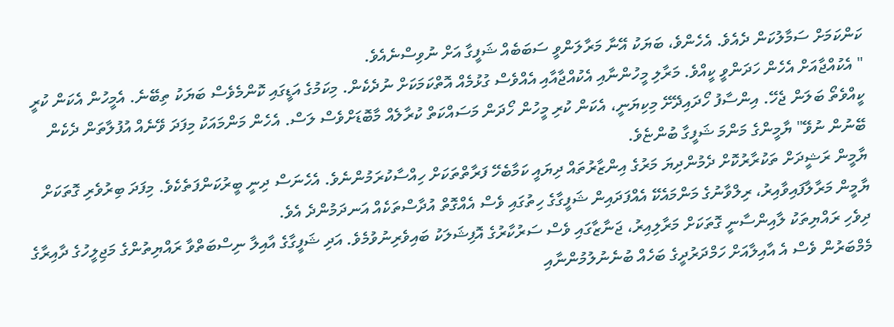ކަންކަމަށް ސަމާލުކަން ދެއެވެ. އެހެންވެ، ބަޔަކު އޭނާ މަރާލަންވީ ސަބަބެއް ޝަފީގާ އަށް ނުވިސްނެއެވެ.
" އެކުއްޖާއަށް އެހެން ހަދަންވީ ކީއްވެ. މަރާލި މީހުންނާއި އެކުއްޖާއާއި އެއްވެސް ގުޅުމެއް އޮތްކަމަކަށް ނުދެކެން. މިކަމުގެ އަޑީގައި ކޮންމެވެސް ބަޔަކު ތިބޭނެ. އެމީހުން އެކަން ކުރީ ކީއްވެތޯ ބަލަން ޖެހޭ. އިންސާފު ހޯދައިދޭށޭ މިކިޔަނީ، އެކަން ކުރި މީހުން ހޯދަން މަސައްކަތް ކުރާލެއް މާބޮޑަށްވެސް ލަސް. އެހެން މަންމައަކު މިފަދަ ވޭނެއް އުފުލާތަން ދެކެން ބޭނުން ނުވޭ" ޔާމީންގެ މަންމަ ޝަފީގާ ބުންޏެވެ.
ޔާމީން ރަޝީދަށް ތަކުރާރުކޮށް ދެމުންދިޔަ މަރުގެ އިންޒާރުތައް ދިޔައީ ކަމާބެހޭ ފަރާތްތަކަށް ހިއްސާކުރަމުންނެވެ. އެހެނަސް ދިނީ ބީރުކަންފަތެކެވެ. މިފަދަ ބިރުވެރި ގޮތަކަށް ޔާމީން މަރާލާފައިވާއިރު، ރިލްވާނުގެ މަންމައެކޭ އެއްފަދައިން ޝަފީގާގެ ހިތުގައި ވެސް އެއްގޮތް އުދާސްތަކެއް އަނދަމުންދެ އެވެ.
ދިވެހި ރައްޔިތަކު ލާއިންސާނީ ގޮތަކަށް މަރާލިއިރު، ޖަނާޒާގައި ވެސް ސަރުކާރުގެ އޮފިޝަލަކު ބައިވެރިނުވުމެވެ. އަދި ޝަފީގާގެ އާއިލާ ނިސްބަތްވާ ރައްޔިތުންގެ މަޖިލީހުގެ ދާއިރާގެ މެމްބަރުން ވެސް އެ އާއިލާއަށް ހަމްދަރުދީގެ ބަހެއް ބުނެނުލުމުންނާއި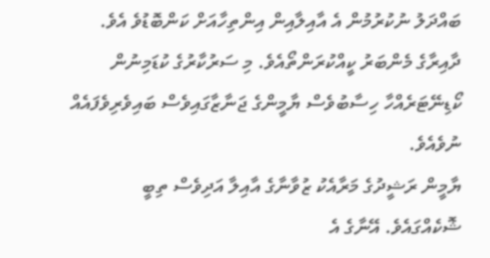ބައްދަލު ނުކުރުމުން އެ އާއިލާއިން އިންތިހާއަށް ކަންބޮޑުވެ އެވެ.
ދާއިރާގެ މެންބަރު ކީއްކުރަންތޯއެވެ. މި ސަރުކާރުގެ ކުޑަމިނުން ކޯޑިނޭޓަރެއްހާ ހިސާބުވެސް ޔާމީންގެ ޖަނާޒާގައިވެސް ބައިވެރިވެފައެއް ނުވެއެވެ.
ޔާމީން ރަޝީދުގެ މަރާއެކު ޒުވާނާގެ އާއިލާ އަދިވެސް ތިބީ ޝޮކެއްގައެވެ. އޭނާގެ އެ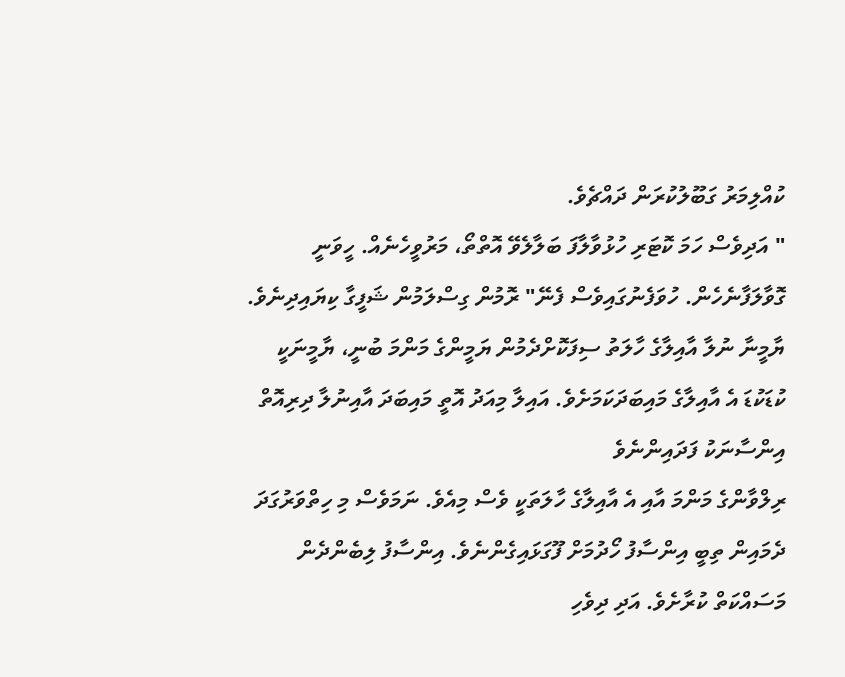ކުއްލިމަރު ގަބޫލުކުރަން ދައްޗެވެ.
" އަދިވެސް ހަމަ ކޮޓަރި ހުޅުވާލާފަ ބަލާލެވޭ އޮތްތޯ، މަރުވީހެނެއް. ހީވަނީ ގޮވާލަފާނެހެން. ހުވަފެނުގައިވެސް ފެނޭ" ރޮމުން ގިސްލަމުން ޝަފީގާ ކިޔައިދިނެވެ.
ޔާމީނާ ނުލާ އާއިލާގެ ހާލަތު ސިފަކޮށްދެމުން ޔަމީންގެ މަންމަ ބުނީ، ޔާމީނަކީ ކުޑަކުޑަ އެ އާއިލާގެ މައިބަދަކަމަށެވެ. އައިލާ މިއަދު އޮތީ މައިބަދަ އާއިނުލާ ދިރިއޮތް އިންސާނަކު ފަދައިންނެވެ
ރިލްވާންގެ މަންމަ އާއި އެ އާއިލާގެ ހާލަތަކީ ވެސް މިއެވެ. ނަމަވެސް މި ހިތްވަރުގަދަ ދެމައިން ތިބީ އިންސާފު ހޯދުމަށް ފޫގަޅައިގެންނެވެ. އިންސާފު ލިބެންދެން މަސައްކަތް ކުރާށެވެ. އަދި ދިވެހި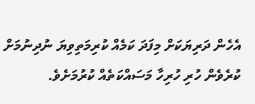އެހެން ދަރިޔަކަށް މިފަދަ ކަމެއް ކުރިމަތިވިޔަ ނުދިނުމަށް ކުރެވެން ހުރި ހުރިހާ މަސައްކަތެއް ކުރުމަށެވެ.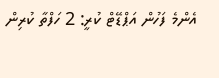އެންމެ ފަހުން އަޕްޑޭޓް ކުރީ: 2 ހަފްތާ ކުރިން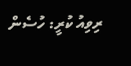ރިވިއު ކުރީ: ހުސެން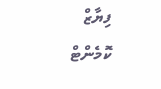ފިޔާޒް
ކޮމެންޓް